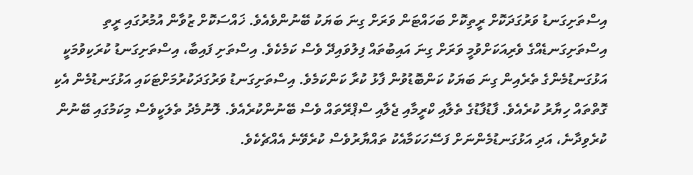އިސްތަށިގަނޑު ވަރުގަދަކޮށް ރީތިކޮށް ބަހައްޓަން ވަރަށް ގިނަ ބަޔަކު ބޭނުންވެއެވެ. ޚައްސަކޮށް ޒުވާން އުމުރުގައި ރީތި އިސްތަށިގަނޑެއްގެ ވެރިއަކަށްވުމީ ވަރަށް ގިނަ އައިބުތައް ފިލުވައިދޭ ވެސް ކަމެކެވެ. އިސްތަށި ފައިބާ، އިސްތަށިގަނޑު ކުރަކިވުމަކީ އަޅުގަނޑުމެންގެ ތެރެއިން ގިނަ ބަޔަކު ކަންބޮޑުވުން ފާޅު ކުރާ ކަންކަމެވެ. އިސްތަށިގަނޑު ވަރުގަދަކުރުމަށްޓަކައި އަޅުގަނޑުމެން އެކި ގޮތްތައް ހިޔާރު ކުރެއެވެ. ފާޑުފާޑުގެ ތެލާއި ކްރީމާއި ޖެލާއި ސްޕްރޭތައް ވެސް ބޭނުންކުރެއެވެ. ލޮނުމެދު ތެލަކީވެސް މިކަމުގައި ބޭނުން ކުރެވިދާނެ، އަދި އަޅުގަނޑުމެންނަށް ފަސޭހަކަމާއެކު ތައްޔާރުވެސް ކުރެވޭނެ އެއްޗެކެވެ.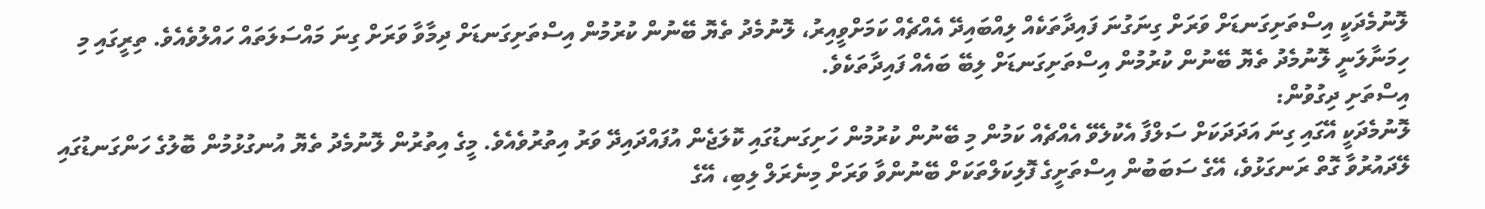ލޮނުމެދަކީ އިސްތަށިގަނޑަށް ވަރަށް ގިނަގުނަ ފައިދާތަކެއް ލިއްބައިދޭ އެއްޗެއް ކަމަށްވީއިރު، ލޮނުމެދު ތެޔޮ ބޭނުން ކުރުމުން އިސްތަށިގަނޑަށް ދިމާވާ ވަރަށް ގިނަ މައްސަލަތައް ހައްލުވެއެވެ. ތިރީގައި މި ހިމަނާލަނީ ލޮނުމެދު ތެޔޮ ބޭނުން ކުރުމުން އިސްތަށިގަނޑަށް ލިބޭ ބައެއް ފައިދާތަކެވެ.
އިސްތަށި ދިގުވުން:
ލޮނުމެދަކީ އޭގައި ގިނަ އަދަދަކަށް ސަލްފާ އެކުލެވޭ އެއްޗެއް ކަމުން މި ބޭނުން ކުރުމުން ހަށިގަނޑުގައި ކޮލަޖެން އުފައްދައިދޭ ވަރު އިތުރުވެއެވެ. މީގެ އިތުރުން ލޮނުމެދު ތެޔޮ އުނގުޅުމުން ބޮލުގެ ހަންގަނޑުގައި ލޭދައުރުވާ ގޮތް ރަނގަޅުވެ، އޭގެ ސަބަބުން އިސްތަށީގެ ފޮލިކަލްތަކަށް ބޭނުންވާ ވަރަށް މިނެރަލް ލިބި، އޭގެ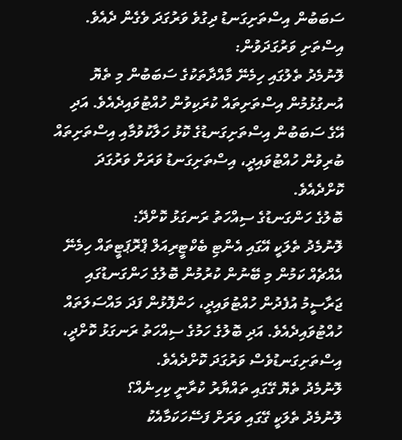ސަބަބުން އިސްތަށިގަނޑު ދިގުވެ ވަރުގަދަ ވެގެން ދެއެވެ.
އިސްތަށި ވަރުގަދަވުން:
ލޮނުމެދު ތެލުގައި ހިމެނޭ މާއްދާތަކުގެ ސަބަބުން މި ތެޔޮ އުނގުޅުމުން އިސްތަށިތައް ކުރަކިވުން ހުއްޓުވައިދެއެވެ. އަދި އޭގެ ސަބަބުން އިސްތަށިގަނޑުގެ ކޮޅު ހަލާކުވުމާއި އިސްތަށިތައް ބުރިވުން ހުއްޓުވައިދީ، އިސްތަށިގަނޑު ވަރަށް ވަރުގަދަ ކޮށްދެއެވެ.
ބޮލުގެ ހަންގަނޑުގެ ސިއްހަތު ރަނގަޅު ކޮށްދޭ:
ލޮނުމެދު ތެލަކީ އޭގައި އެންޓި ބެކްޓީރިއަލް ޕްރޮޕަޓީތައް ހިމެނޭ އެއްޗެއް ކަމުން މި ބޭނުން ކުރުމުން ބޮލުގެ ހަންގަނޑުގައި ޖަރާސީމު އުފެދުން ހުއްޓުވައިދީ، ހަންފޮޅުން ފަދަ މައްސަލަތައް ހުއްޓުވައިދެއެވެ. އަދި ބޮލުގެ ހަމުގެ ސިއްހަތު ރަނގަޅު ކޮށްދީ، އިސްތަށިގަނޑުވެސް ވަރުގަދަ ކޮށްދެއެވެ.
ލޮނުމެދު ތެޔޮ ގޭގައި ތައްޔާރު ކުރާނީ ކިހިނެއް؟
ލޮނުމެދު ތެލަކީ ގޭގައި ވަރަށް ފަސޭހަކަމާއެކު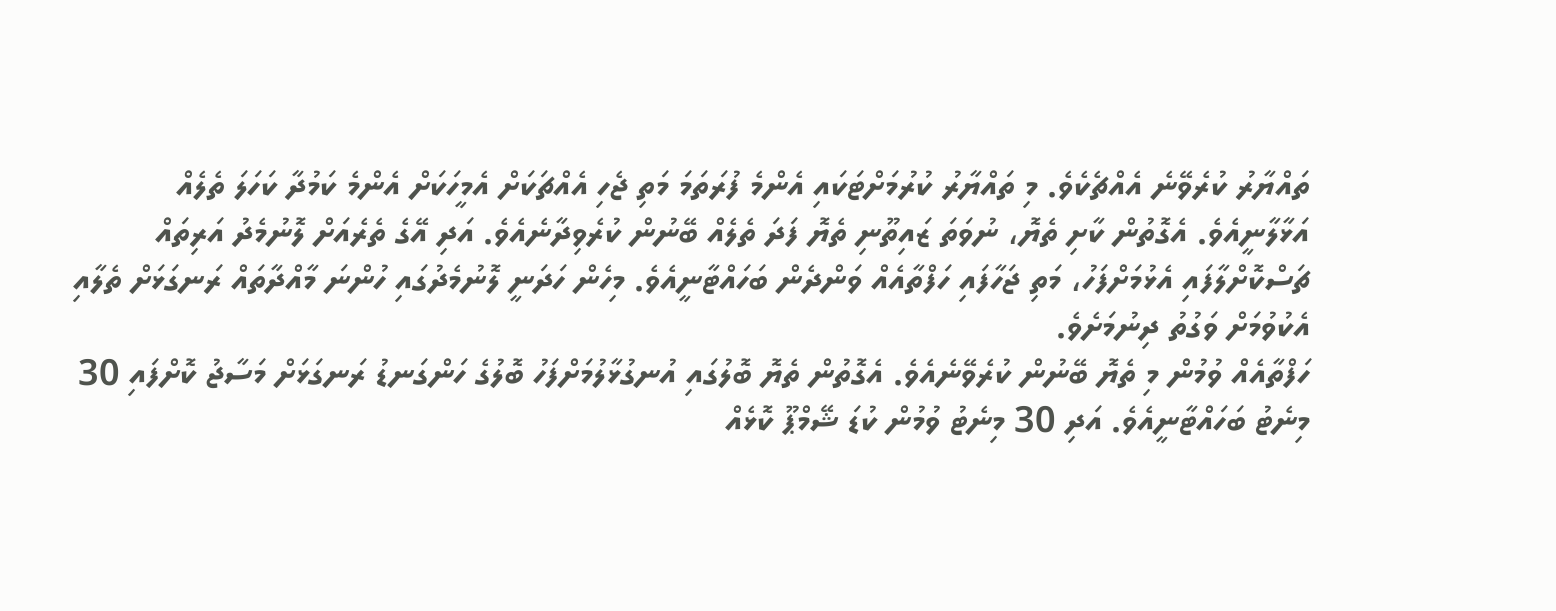ތައްޔާރު ކުރެވޭނެ އެއްޗެކެވެ. މި ތައްޔާރު ކުރުމަށްޓަކައި އެންމެ ފުރަތަމަ މަތި ޖެހި އެއްޗަކަށް އެމީހަކަށް އެންމެ ކަމުދާ ކަހަލަ ތެލެއް އަޅާލާނީއެވެ. އެގޮތުން ކާށި ތެޔޮ، ނުވަތަ ޒައިތޫނި ތެޔޮ ފަދަ ތެލެއް ބޭނުން ކުރެވިދާނެއެވެ. އަދި އޭގެ ތެރެއަށް ލޮނުމެދު އަރިތައް ޗަސްކޮށްލާފައި އެޅުމަށްފަހު، މަތި ޖަހާފައި ހަފްތާއެއް ވަންދެން ބަހައްޓާނީއެވެ. މިހެން ހަދަނީ ލޮނުމެދުގައި ހުންނަ މާއްދާތައް ރަނގަޅަށް ތެލާއި އެކުވުމަށް ވަގުތު ދިނުމަށެވެ.
ހަފްތާއެއް ވުމުން މި ތެޔޮ ބޭނުން ކުރެވޭނެއެވެ. އެގޮތުން ތެޔޮ ބޮލުގައި އުނގުޅާލުމަށްފަހު ބޮލުގެ ހަންގަނޑު ރަނގަޅަށް މަސާޖު ކޮށްފައި 30 މިނެޓު ބަހައްޓާނީއެވެ. އަދި 30 މިނެޓު ވުމުން ކުޑަ ޝޭމްޕޫ ކޮޅެއް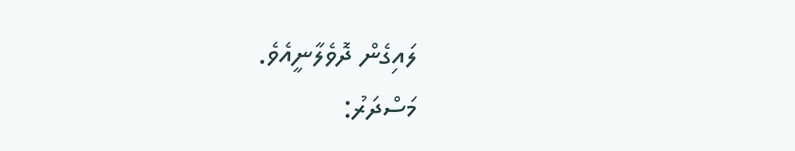ލައިގެން ދޮވެލާނީއެވެ.
މަސްދަރު: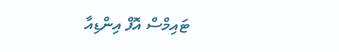ޓައިމްސް އޮފް އިންޑިއާ